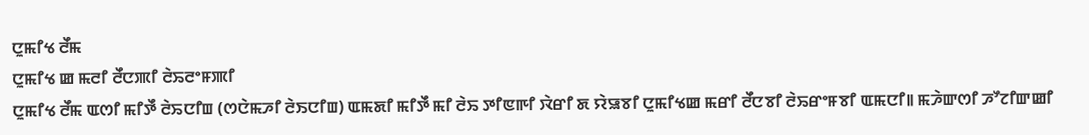ꯅꯨꯃꯤꯠ ꯂꯩꯃ
ꯅꯨꯃꯤꯠ ꯀ ꯃꯂꯤ ꯂꯩꯅꯄꯤ ꯂꯥꯢꯂꯦꯝꯄꯤ
ꯅꯨꯃꯤꯠ ꯂꯩꯃ ꯑꯁꯤ ꯃꯤꯇꯩ ꯂꯥꯢꯅꯤꯡ (ꯁꯅꯥꯃꯍꯤ ꯂꯥꯏꯅꯤꯡ) ꯑꯃꯗꯤ ꯃꯤꯇꯩ ꯃꯤ ꯂꯥꯢ ꯇꯤꯟꯒꯤ ꯋꯥꯔꯤ ꯗ ꯌꯥꯎꯕꯤ ꯅꯨꯃꯤꯠꯀ ꯃꯔꯤ ꯂꯩꯅꯕꯤ ꯂꯥꯢꯔꯦꯝꯕꯤ ꯑꯃꯅꯤ꯫ ꯃꯍꯥꯛꯁꯤ ꯍꯧꯖꯤꯛꯀꯤ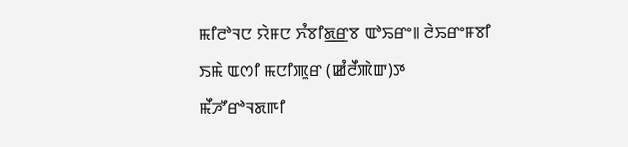ꯃꯤꯂꯣꯜꯅ ꯌꯥꯝꯅ ꯈꯪꯕꯤꯗ꯭ꯔꯕ ꯑꯣꯢꯔꯦ꯫ ꯂꯥꯢꯔꯦꯝꯕꯤ ꯏꯃꯥ ꯑꯁꯤ ꯃꯅꯤꯄꯨꯔ (ꯀꯪꯂꯩꯄꯥꯛ)ꯇ ꯃꯩꯍꯧꯔꯣꯜꯗꯒꯤ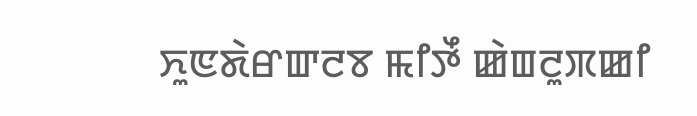ꯈꯨꯟꯗꯥꯔꯛꯂꯕ ꯃꯤꯇꯩ ꯀꯥꯡꯂꯨꯞꯀꯤ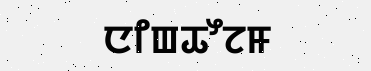ꯅꯤꯡꯊꯧꯖꯝ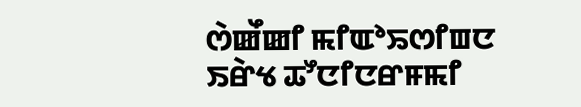ꯁꯥꯀꯩꯀꯤ ꯃꯤꯑꯣꯢꯁꯤꯡꯅ ꯏꯔꯥꯠ ꯊꯧꯅꯤꯅꯔꯝꯃꯤ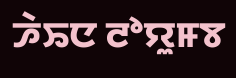ꯍꯥꯢꯅ ꯂꯣꯌꯨꯝꯕ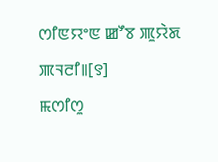ꯁꯤꯟꯌꯦꯟ ꯀꯧꯕ ꯄꯨꯌꯥꯗ ꯄꯜꯂꯤ꯫[꯱]
ꯃꯁꯤꯁꯨ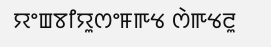ꯌꯦꯡꯕꯤꯌꯨꯁꯦꯝꯒꯠ ꯁꯥꯒꯠꯂꯨ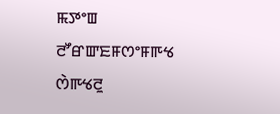ꯃꯇꯦꯡ ꯂꯧꯔꯛꯐꯝꯁꯦꯝꯒꯠ ꯁꯥꯒꯠꯂꯨ